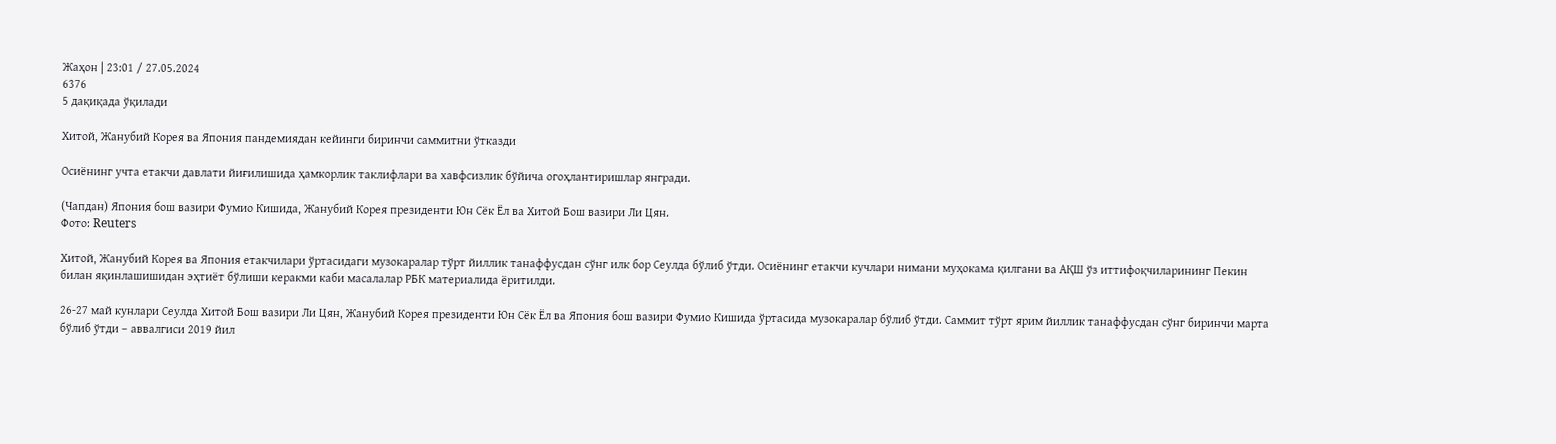Жаҳон | 23:01 / 27.05.2024
6376
5 дақиқада ўқилади

Хитой, Жанубий Корея ва Япония пандемиядан кейинги биринчи саммитни ўтказди

Осиёнинг учта етакчи давлати йиғилишида ҳамкорлик таклифлари ва хавфсизлик бўйича огоҳлантиришлар янгради.

(Чапдан) Япония бош вазири Фумио Кишида, Жанубий Корея президенти Юн Сёк Ёл ва Хитой Бош вазири Ли Цян.
Фото: Reuters

Хитой, Жанубий Корея ва Япония етакчилари ўртасидаги музокаралар тўрт йиллик танаффусдан сўнг илк бор Сеулда бўлиб ўтди. Осиёнинг етакчи кучлари нимани муҳокама қилгани ва АҚШ ўз иттифоқчиларининг Пекин билан яқинлашишидан эҳтиёт бўлиши керакми каби масалалар РБК материалида ёритилди.

26-27 май кунлари Сеулда Хитой Бош вазири Ли Цян, Жанубий Корея президенти Юн Сёк Ёл ва Япония бош вазири Фумио Кишида ўртасида музокаралар бўлиб ўтди. Саммит тўрт ярим йиллик танаффусдан сўнг биринчи марта бўлиб ўтди – аввалгиси 2019 йил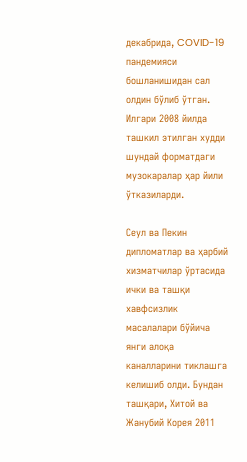декабрида, COVID-19 пандемияси бошланишидан сал олдин бўлиб ўтган. Илгари 2008 йилда ташкил этилган худди шундай форматдаги музокаралар ҳар йили ўтказиларди.

Сеул ва Пекин дипломатлар ва ҳарбий хизматчилар ўртасида ички ва ташқи хавфсизлик масалалари бўйича янги алоқа каналларини тиклашга келишиб олди. Бундан ташқари, Хитой ва Жанубий Корея 2011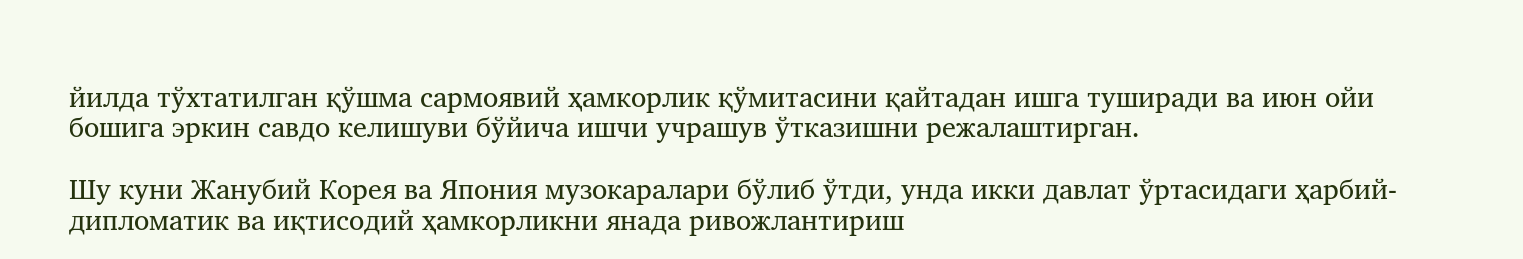йилда тўхтатилган қўшма сармоявий ҳамкорлик қўмитасини қайтадан ишга туширади ва июн ойи бошига эркин савдо келишуви бўйича ишчи учрашув ўтказишни режалаштирган.

Шу куни Жанубий Корея ва Япония музокаралари бўлиб ўтди, унда икки давлат ўртасидаги ҳарбий-дипломатик ва иқтисодий ҳамкорликни янада ривожлантириш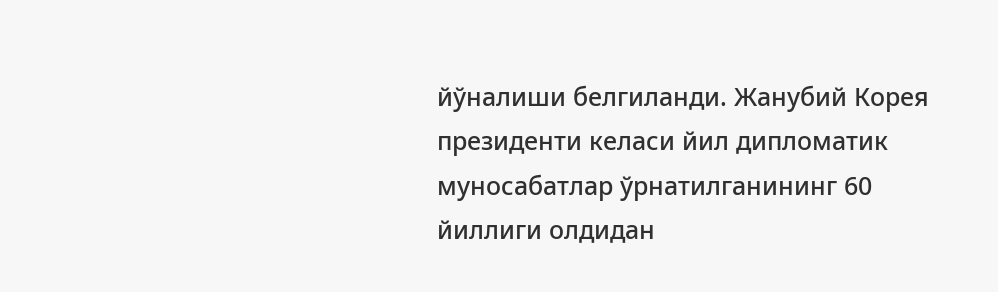йўналиши белгиланди. Жанубий Корея президенти келаси йил дипломатик муносабатлар ўрнатилганининг 60 йиллиги олдидан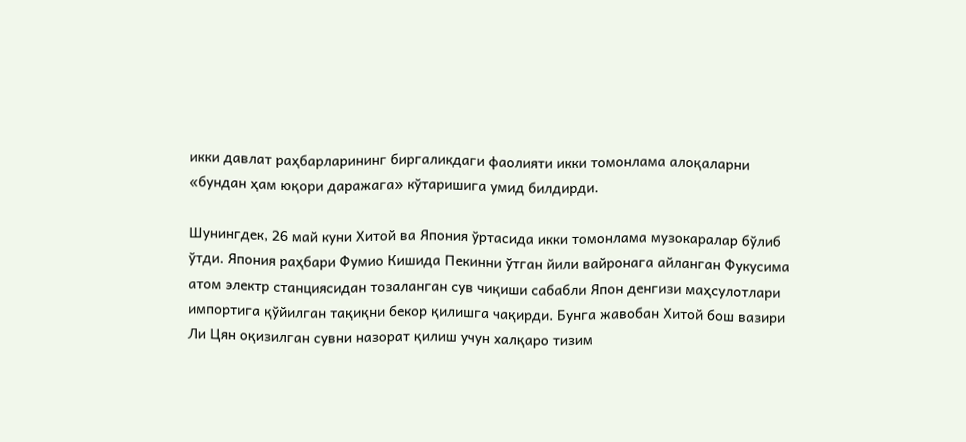икки давлат раҳбарларининг биргаликдаги фаолияти икки томонлама алоқаларни «бундан ҳам юқори даражага» кўтаришига умид билдирди.

Шунингдек, 26 май куни Хитой ва Япония ўртасида икки томонлама музокаралар бўлиб ўтди. Япония раҳбари Фумио Кишида Пекинни ўтган йили вайронага айланган Фукусима атом электр станциясидан тозаланган сув чиқиши сабабли Япон денгизи маҳсулотлари импортига қўйилган тақиқни бекор қилишга чақирди. Бунга жавобан Хитой бош вазири Ли Цян оқизилган сувни назорат қилиш учун халқаро тизим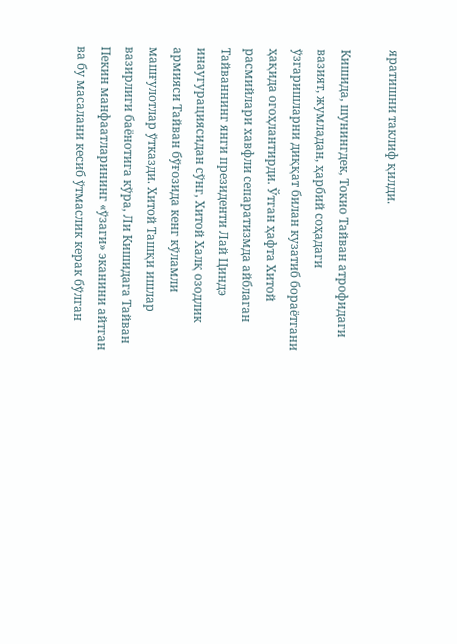яратишни таклиф қилди.

Кишида, шунингдек, Токио Тайван атрофидаги вазият, жумладан, ҳарбий соҳадаги ўзгаришларни диққат билан кузатиб бораётгани ҳақида огоҳлантирди. Ўтган ҳафта Хитой расмийлари хавфли сепаратизмда айблаган Тайваннинг янги президенти Лай Циндэ инаугурациясидан сўнг, Хитой Халқ озодлик армияси Тайван бўғозида кенг кўламли машғулотлар ўтказди. Хитой Ташқи ишлар вазирлиги баёнотига кўра, Ли Кишидага Тайван Пекин манфаатларининг «ўзаги» эканини айтган ва бу масалани кесиб ўтмаслик керак бўлган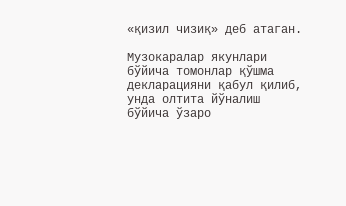«қизил чизиқ» деб атаган.

Музокаралар якунлари бўйича томонлар қўшма декларацияни қабул қилиб, унда олтита йўналиш бўйича ўзаро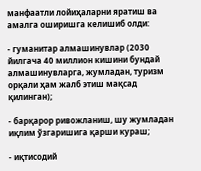манфаатли лойиҳаларни яратиш ва амалга оширишга келишиб олди:

- гуманитар алмашинувлар (2030 йилгача 40 миллион кишини бундай алмашинувларга, жумладан, туризм орқали ҳам жалб этиш мақсад қилинган);

- барқарор ривожланиш, шу жумладан иқлим ўзгаришига қарши кураш;

- иқтисодий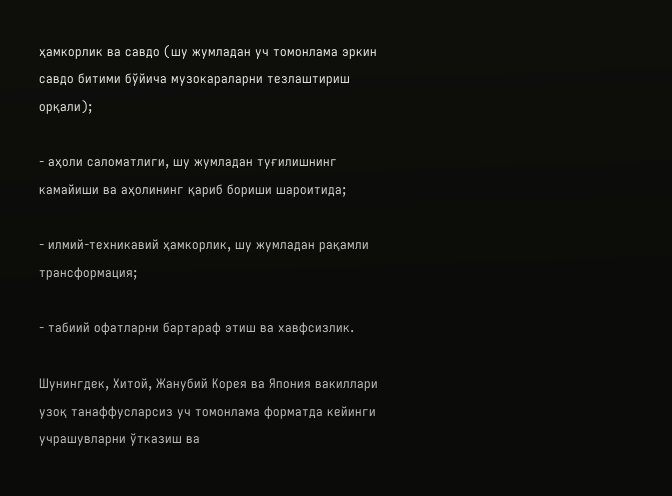ҳамкорлик ва савдо (шу жумладан уч томонлама эркин савдо битими бўйича музокараларни тезлаштириш орқали);

- аҳоли саломатлиги, шу жумладан туғилишнинг камайиши ва аҳолининг қариб бориши шароитида;

- илмий-техникавий ҳамкорлик, шу жумладан рақамли трансформация;

- табиий офатларни бартараф этиш ва хавфсизлик.

Шунингдек, Хитой, Жанубий Корея ва Япония вакиллари узоқ танаффусларсиз уч томонлама форматда кейинги учрашувларни ўтказиш ва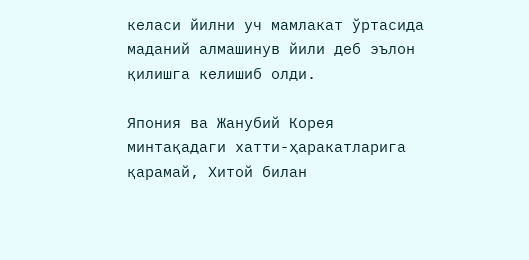келаси йилни уч мамлакат ўртасида маданий алмашинув йили деб эълон қилишга келишиб олди.

Япония ва Жанубий Корея минтақадаги хатти-ҳаракатларига қарамай, Хитой билан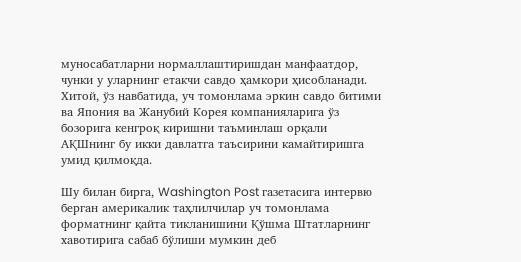муносабатларни нормаллаштиришдан манфаатдор, чунки у уларнинг етакчи савдо ҳамкори ҳисобланади. Хитой, ўз навбатида, уч томонлама эркин савдо битими ва Япония ва Жанубий Корея компанияларига ўз бозорига кенгроқ киришни таъминлаш орқали АҚШнинг бу икки давлатга таъсирини камайтиришга умид қилмоқда.

Шу билан бирга, Washington Post газетасига интервю берган америкалик таҳлилчилар уч томонлама форматнинг қайта тикланишини Қўшма Штатларнинг хавотирига сабаб бўлиши мумкин деб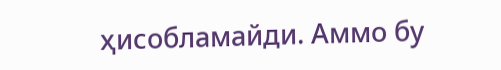ҳисобламайди. Аммо бу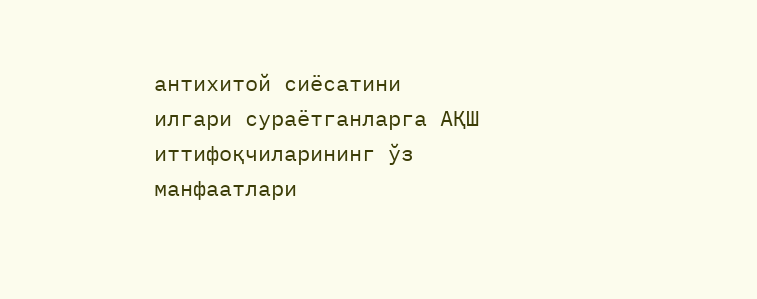антихитой сиёсатини илгари сураётганларга АҚШ иттифоқчиларининг ўз манфаатлари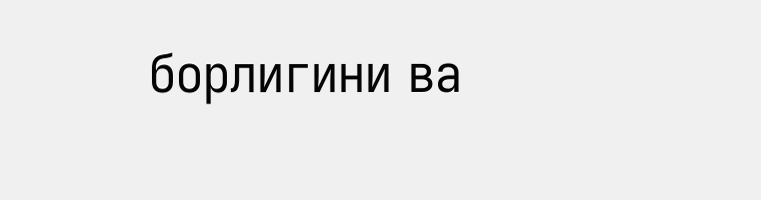борлигини ва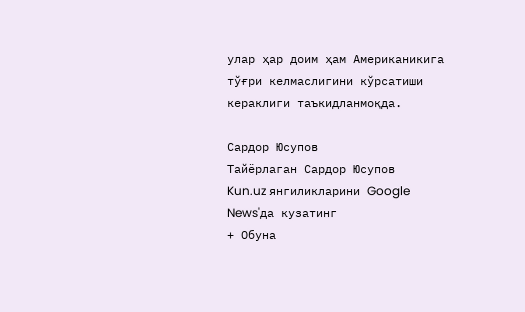улар ҳар доим ҳам Американикига тўғри келмаслигини кўрсатиши кераклиги таъкидланмоқда.

Сардор Юсупов
Тайёрлаган Сардор Юсупов
Kun.uz янгиликларини Google News'да кузатинг
+ Обуна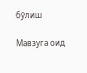бўлиш

Мавзуга оид